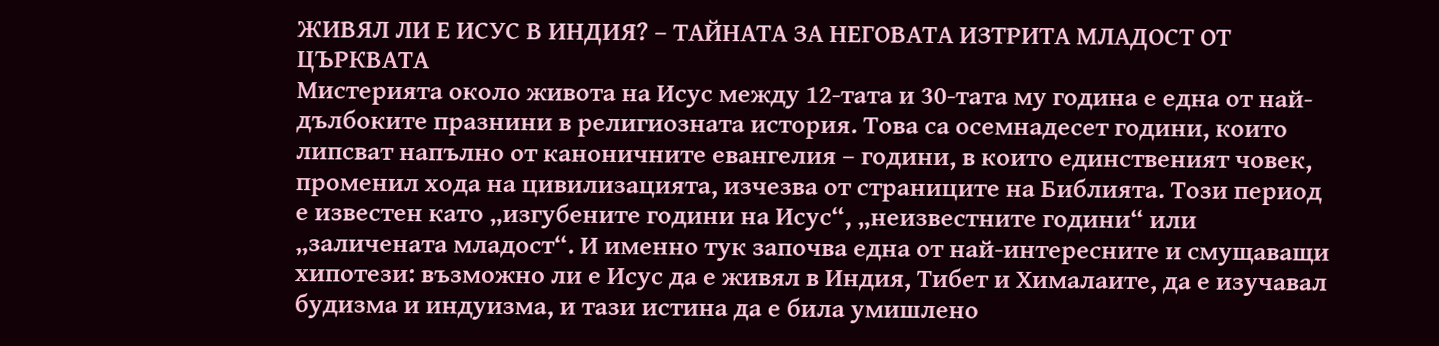ЖИВЯЛ ЛИ Е ИСУС В ИНДИЯ? – ТАЙНАТА ЗА НЕГОВАТА ИЗТРИТА МЛАДОСТ ОТ ЦЪРКВАТА
Мистерията около живота на Исус между 12‑тата и 30‑тата му година е една от най-дълбоките празнини в религиозната история. Това са осемнадесет години, които липсват напълно от каноничните евангелия – години, в които единственият човек, променил хода на цивилизацията, изчезва от страниците на Библията. Този период е известен като „изгубените години на Исус“, „неизвестните години“ или „заличената младост“. И именно тук започва една от най-интересните и смущаващи хипотези: възможно ли е Исус да е живял в Индия, Тибет и Хималаите, да е изучавал будизма и индуизма, и тази истина да е била умишлено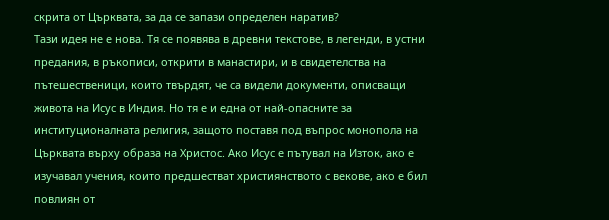скрита от Църквата, за да се запази определен наратив?
Тази идея не е нова. Тя се появява в древни текстове, в легенди, в устни предания, в ръкописи, открити в манастири, и в свидетелства на пътешественици, които твърдят, че са видели документи, описващи живота на Исус в Индия. Но тя е и една от най-опасните за институционалната религия, защото поставя под въпрос монопола на Църквата върху образа на Христос. Ако Исус е пътувал на Изток, ако е изучавал учения, които предшестват християнството с векове, ако е бил повлиян от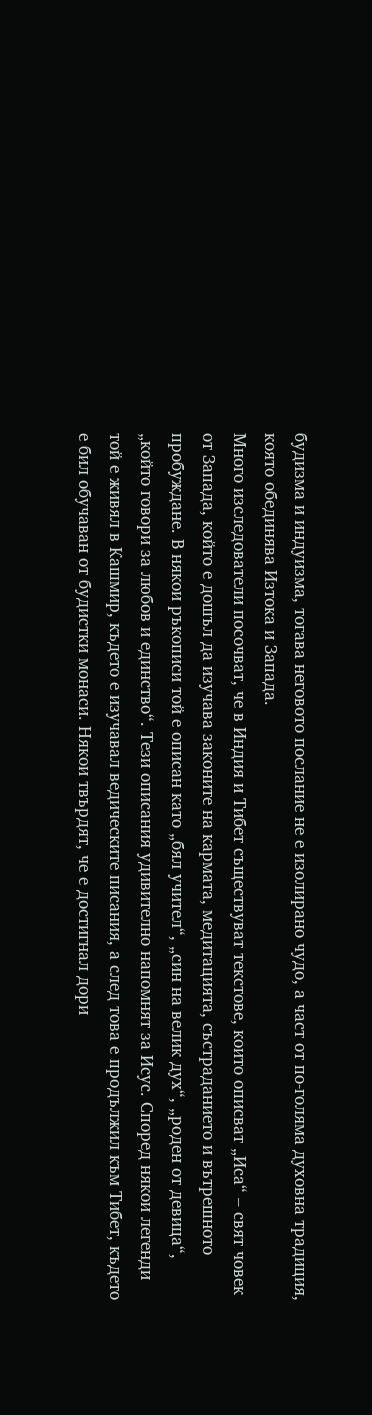будизма и индуизма, тогава неговото послание не е изолирано чудо, а част от по-голяма духовна традиция, която обединява Изтока и Запада.
Много изследователи посочват, че в Индия и Тибет съществуват текстове, които описват „Иса“ – свят човек от Запада, който е дошъл да изучава законите на кармата, медитацията, състраданието и вътрешното пробуждане. В някои ръкописи той е описан като „бял учител“, „син на велик дух“, „роден от девица“, „който говори за любов и единство“. Тези описания удивително напомнят за Исус. Според някои легенди той е живял в Кашмир, където е изучавал ведическите писания, а след това е продължил към Тибет, където е бил обучаван от будистки монаси. Някои твърдят, че е достигнал дори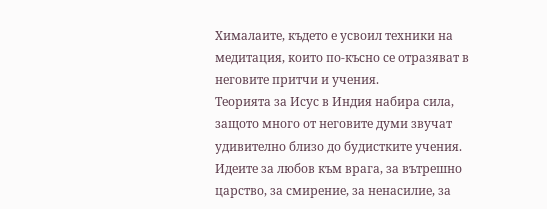Хималаите, където е усвоил техники на медитация, които по-късно се отразяват в неговите притчи и учения.
Теорията за Исус в Индия набира сила, защото много от неговите думи звучат удивително близо до будистките учения. Идеите за любов към врага, за вътрешно царство, за смирение, за ненасилие, за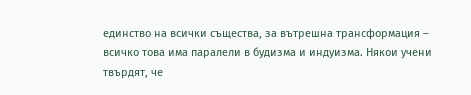единство на всички същества, за вътрешна трансформация – всичко това има паралели в будизма и индуизма. Някои учени твърдят, че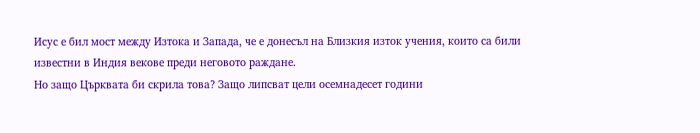Исус е бил мост между Изтока и Запада, че е донесъл на Близкия изток учения, които са били известни в Индия векове преди неговото раждане.
Но защо Църквата би скрила това? Защо липсват цели осемнадесет години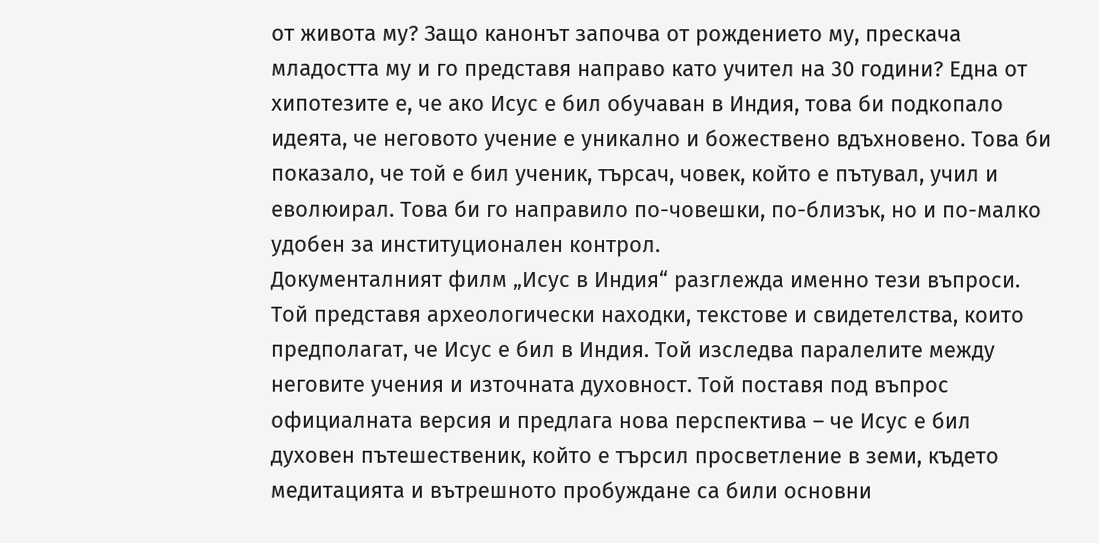от живота му? Защо канонът започва от рождението му, прескача младостта му и го представя направо като учител на 30 години? Една от хипотезите е, че ако Исус е бил обучаван в Индия, това би подкопало идеята, че неговото учение е уникално и божествено вдъхновено. Това би показало, че той е бил ученик, търсач, човек, който е пътувал, учил и еволюирал. Това би го направило по-човешки, по-близък, но и по-малко удобен за институционален контрол.
Документалният филм „Исус в Индия“ разглежда именно тези въпроси. Той представя археологически находки, текстове и свидетелства, които предполагат, че Исус е бил в Индия. Той изследва паралелите между неговите учения и източната духовност. Той поставя под въпрос официалната версия и предлага нова перспектива – че Исус е бил духовен пътешественик, който е търсил просветление в земи, където медитацията и вътрешното пробуждане са били основни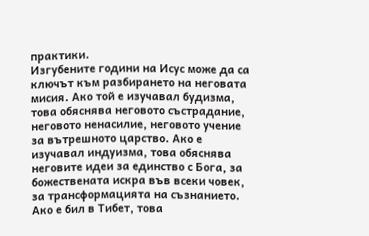практики.
Изгубените години на Исус може да са ключът към разбирането на неговата мисия. Ако той е изучавал будизма, това обяснява неговото състрадание, неговото ненасилие, неговото учение за вътрешното царство. Ако е изучавал индуизма, това обяснява неговите идеи за единство с Бога, за божествената искра във всеки човек, за трансформацията на съзнанието. Ако е бил в Тибет, това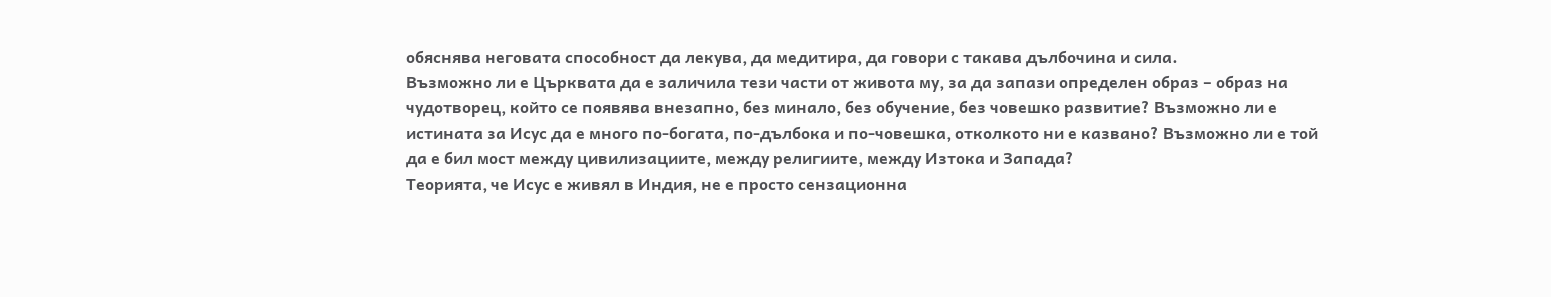обяснява неговата способност да лекува, да медитира, да говори с такава дълбочина и сила.
Възможно ли е Църквата да е заличила тези части от живота му, за да запази определен образ – образ на чудотворец, който се появява внезапно, без минало, без обучение, без човешко развитие? Възможно ли е истината за Исус да е много по-богата, по-дълбока и по-човешка, отколкото ни е казвано? Възможно ли е той да е бил мост между цивилизациите, между религиите, между Изтока и Запада?
Теорията, че Исус е живял в Индия, не е просто сензационна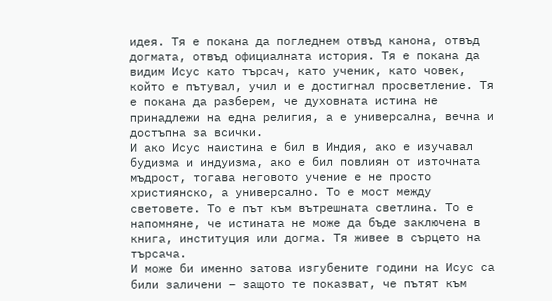идея. Тя е покана да погледнем отвъд канона, отвъд догмата, отвъд официалната история. Тя е покана да видим Исус като търсач, като ученик, като човек, който е пътувал, учил и е достигнал просветление. Тя е покана да разберем, че духовната истина не принадлежи на една религия, а е универсална, вечна и достъпна за всички.
И ако Исус наистина е бил в Индия, ако е изучавал будизма и индуизма, ако е бил повлиян от източната мъдрост, тогава неговото учение е не просто християнско, а универсално. То е мост между световете. То е път към вътрешната светлина. То е напомняне, че истината не може да бъде заключена в книга, институция или догма. Тя живее в сърцето на търсача.
И може би именно затова изгубените години на Исус са били заличени – защото те показват, че пътят към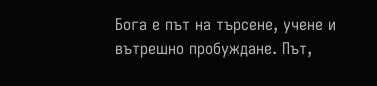Бога е път на търсене, учене и вътрешно пробуждане. Път,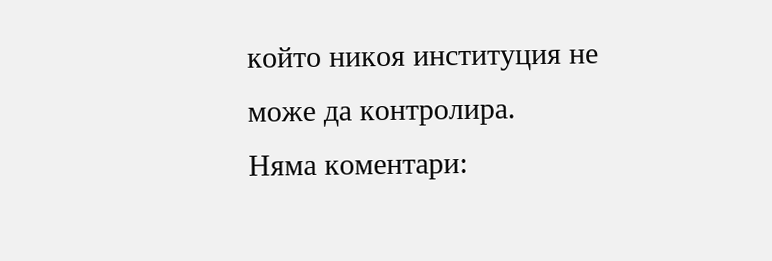който никоя институция не може да контролира.
Няма коментари: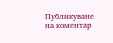Публикуване на коментар